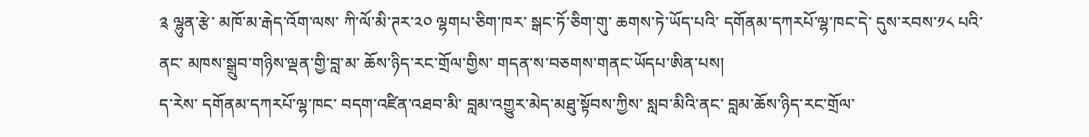༉ ལྷུན་རྩེ་ མཁོ་མ་རྒེད་འོག་ལས་ ཀི་ལོ་མི་ཊར་༢༠ ལྷགཔ་ཅིག་ཁར་ སྒང་ཏོ་ཅིག་གུ་ ཆགས་ཏེ་ཡོད་པའི་ དགོནམ་དཀརཔོ་ལྷ་ཁང་དེ་ དུས་རབས་༡༨ པའི་ནང་ མཁས་སྒྲུབ་གཉིས་ལྡན་གྱི་བླ་མ་ ཆོས་ཉིད་རང་གྲོལ་གྱིས་ གདན་ས་བཅགས་གནང་ཡོདཔ་ཨིན་པས།
ད་རེས་ དགོནམ་དཀརཔོ་ལྷ་ཁང་ བདག་འཛིན་འཐབ་མི་ བླམ་འགྱུར་མེད་མཐུ་སྟོབས་ཀྱིས་ སླབ་མིའི་ནང་ བླམ་ཆོས་ཉིད་རང་གྲོལ་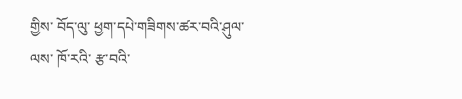གྱིས་ བོད་ལུ་ ཕྱག་དཔེ་གཟིགས་ཚར་བའི་ཤུལ་ལས་ ཁོ་རའི་ རྩ་བའི་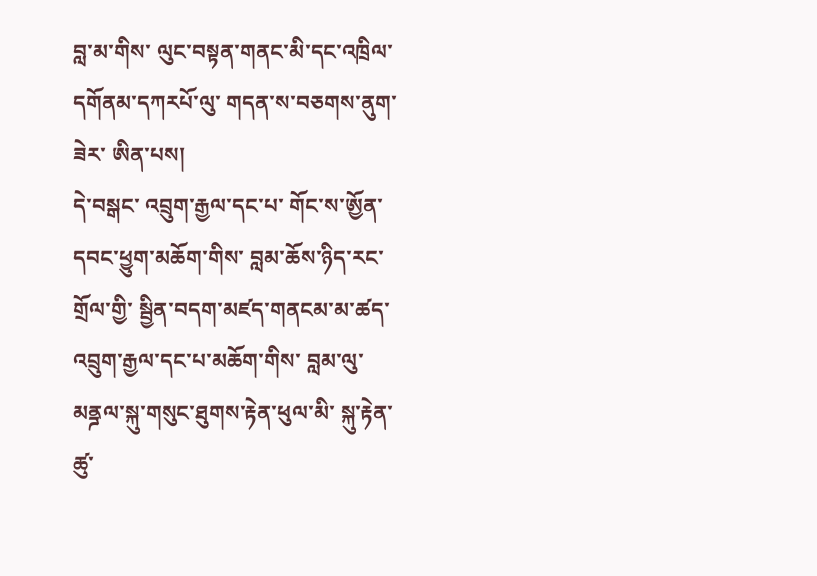བླ་མ་གིས་ ལུང་བསྟན་གནང་མི་དང་འཁྲིལ་ དགོནམ་དཀརཔོ་ལུ་ གདན་ས་བཅགས་ནུག་ཟེར་ ཨིན་པས།
དེ་བསྒང་ འབྲུག་རྒྱལ་དང་པ་ གོང་ས་ཨྱོན་དབང་ཕྱུག་མཆོག་གིས་ བླམ་ཆོས་ཉིད་རང་གྲོལ་གྱི་ སྦྱིན་བདག་མཛད་གནངམ་མ་ཚད་ འབྲུག་རྒྱལ་དང་པ་མཆོག་གིས་ བླམ་ལུ་ མནྜལ་སྐུ་གསུང་ཐུགས་རྟེན་ཕུལ་མི་ སྐུ་རྟེན་ཚུ་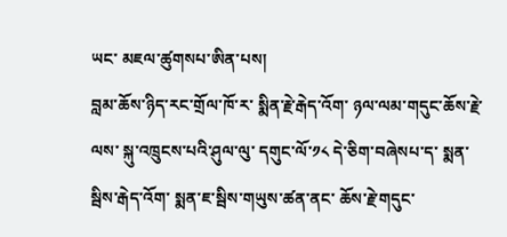ཡང་ མཇལ་ཚུགསཔ་ཨིན་པས།
བླམ་ཆོས་ཉིད་རང་གྲོལ་ཁོ་ར་ སྨིན་རྗེ་རྒེད་འོག་ ཉལ་ལམ་གདུང་ཆོས་རྗེ་ལས་ སྐུ་འཁྲུངས་པའི་ཤུལ་ལུ་ དགུང་ལོ་༡༨ དེ་ཅིག་བཞེསཔ་ད་ སྨན་སྦིས་རྒེད་འོག་ སྨན་ཇ་སྦིས་གཡུས་ཚན་ནང་ ཆོས་རྗེ་གདུང་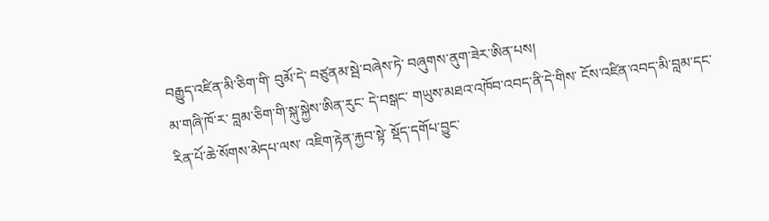བརྒྱུད་འཛིན་མི་ཅིག་གི་ བུམོ་དེ་ བཙུནམ་སྦེ་བཞེས་ཏེ་ བཞུགས་ནུག་ཟེར་ཨིན་པས།
མ་གཞི་ཁོ་ར་ བླམ་ཅིག་གི་སྐུ་སྐྱེས་ཨིན་རུང་ དེ་བསྒང་ གཡུས་མཐའ་འཁོབ་འབད་ནི་དེ་གིས་ ངོས་འཛིན་འབད་མི་བླམ་དང་ རིན་པོ་ཆེ་སོགས་མེདཔ་ལས་ འཇིག་རྟེན་རྐྱབ་སྟེ་ སྡོད་དགོཔ་བྱུང་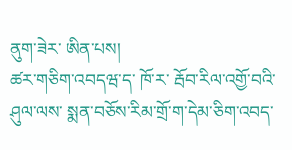ནུག་ཟེར་ ཨིན་པས།
ཚར་གཅིག་འབདཝ་ད་ ཁོ་ར་ རྦོབ་རིལ་འགྱོ་བའི་ཤུལ་ལས་ སྨན་བཅོས་རིམ་གྲོ་ག་དེམ་ཅིག་འབད་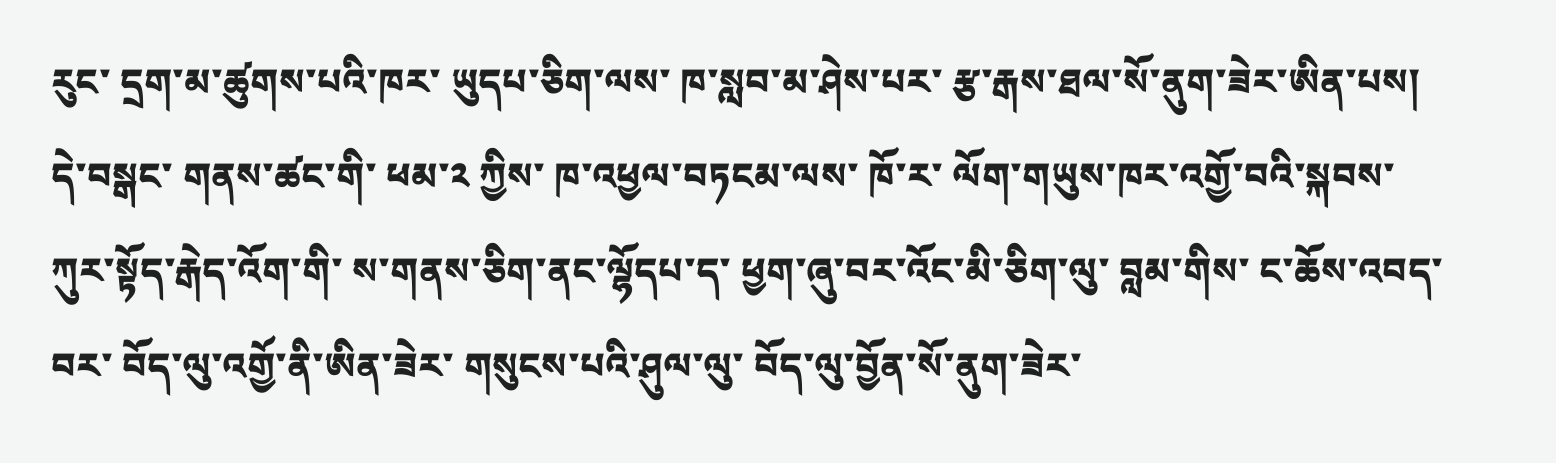རུང་ དྲག་མ་ཚུགས་པའི་ཁར་ ཡུདཔ་ཅིག་ལས་ ཁ་སླབ་མ་ཤེས་པར་ རྩ་རྒས་ཐལ་སོ་ནུག་ཟེར་ཨིན་པས།
དེ་བསྒང་ གནས་ཚང་གི་ ཕམ་༢ ཀྱིས་ ཁ་འཕྱལ་བཏངམ་ལས་ ཁོ་ར་ ལོག་གཡུས་ཁར་འགྱོ་བའི་སྐབས་ ཀུར་སྟོད་རྒེད་འོག་གི་ ས་གནས་ཅིག་ནང་ལྷོདཔ་ད་ ཕྱག་ཞུ་བར་འོང་མི་ཅིག་ལུ་ བླམ་གིས་ ང་ཆོས་འབད་བར་ བོད་ལུ་འགྱོ་ནི་ཨིན་ཟེར་ གསུངས་པའི་ཤུལ་ལུ་ བོད་ལུ་བྱོན་སོ་ནུག་ཟེར་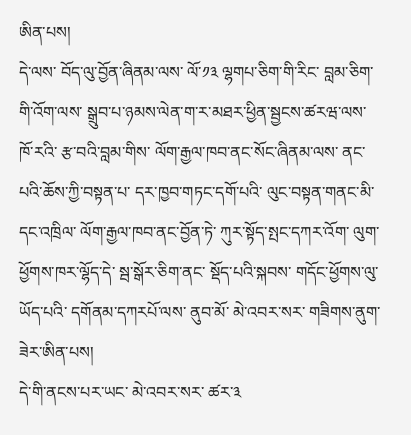ཨིན་པས།
དེ་ལས་ བོད་ལུ་བྱོན་ཞིནམ་ལས་ ལོ་༡༣ ལྷགཔ་ཅིག་གི་རིང་ བླམ་ཅིག་གི་འོག་ལས་ སྒྲུབ་པ་ཉམས་ལེན་ག་ར་མཐར་ཕྱིན་སྦྱངས་ཚརཝ་ལས་ ཁོ་རའི་ རྩ་བའི་བླམ་གིས་ ལོག་རྒྱལ་ཁབ་ནང་སོང་ཞིནམ་ལས་ ནང་པའི་ཆོས་ཀྱི་བསྟན་པ་ དར་ཁྱབ་གཏང་དགོ་པའི་ ལུང་བསྟན་གནང་མི་དང་འཁྲིལ་ ལོག་རྒྱལ་ཁབ་ནང་བྱོན་ཏེ་ ཀུར་སྟོད་སྤང་དཀར་འོག་ ལུག་ཕྱོགས་ཁར་ལྷོད་དེ་ སྦ་སྒོར་ཅིག་ནང་ སྡོད་པའི་སྐབས་ གདོང་ཕྱོགས་ལུ་ཡོད་པའི་ དགོནམ་དཀརཔོ་ལས་ ནུབ་མོ་ མེ་འབར་སར་ གཟིགས་ནུག་ཟེར་ཨིན་པས།
དེ་གི་ནངས་པར་ཡང་ མེ་འབར་སར་ ཚར་༣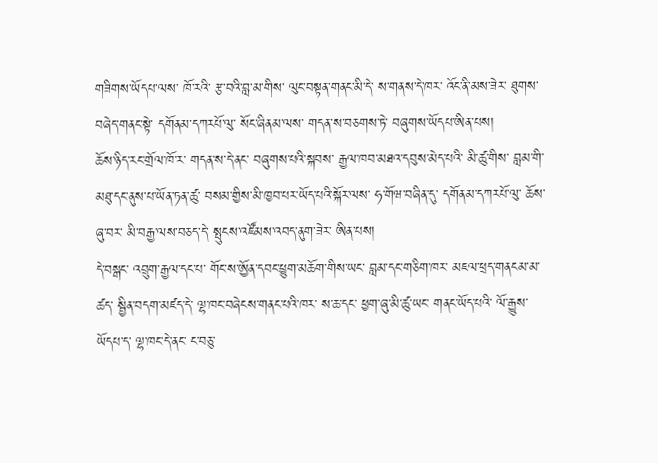གཟིགས་ཡོདཔ་ལས་ ཁོ་རའི་ རྩ་བའི་བླ་མ་གིས་ ལུང་བསྟན་གནང་མི་དེ་ ས་གནས་དེ་ཁར་ འོང་ནི་མས་ཟེར་ ཐུགས་བཞེད་གནང་སྟེ་ དགོནམ་དཀརཔོ་ལུ་ སོང་ཞིནམ་ལས་ གདན་ས་བཅགས་ཏེ་ བཞུགས་ཡོདཔ་ཨིན་པས།
ཆོས་ཉིད་རང་གྲོལ་ཁོ་ར་ གདན་ས་དེ་ནང་ བཞུགས་པའི་སྐབས་ རྒྱལ་ཁབ་མཐའ་དབུས་མེད་པའི་ མི་ཚུ་གིས་ བླམ་གི་ མཐུ་དང་ནུས་པ་ཡོན་ཏན་ཚུ་ བསམ་གྱིས་མི་ཁྱབ་པར་ཡོད་པའི་སྐོར་ལས་ ཧ་གོཝ་བཞིན་དུ་ དགོནམ་དཀརཔོ་ལུ་ ཆོས་ཞུ་བར་ མི་བརྒྱ་ལས་བཅད་དེ་ སྤུངས་འཛོམས་འབད་ནུག་ཟེར་ ཨིན་པས།
དེ་བསྒང་ འབྲུག་རྒྱལ་དང་པ་ གོང་ས་ཨྱོན་དབང་ཕྱུག་མཆོག་གིས་ཡང་ བླམ་དང་གཅིག་ཁར་ མཇལ་ཕྲད་གནངམ་མ་ཚད་ སྦྱིན་བདག་མཛད་དེ་ ལྷ་ཁང་བཞེངས་གནང་པའི་ཁར་ ས་ཆ་དང་ ཕྱག་ཞུ་མི་ཚུ་ཡང་ གནང་ཡོད་པའི་ ལོ་རྒྱུས་ཡོདཔ་ད་ ལྷ་ཁང་དེ་ནང་ ང་བཅུ་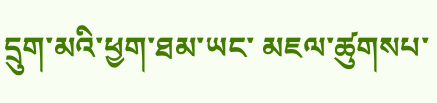དྲུག་མའི་ཕྱག་ཐམ་ཡང་ མཇལ་ཚུགསཔ་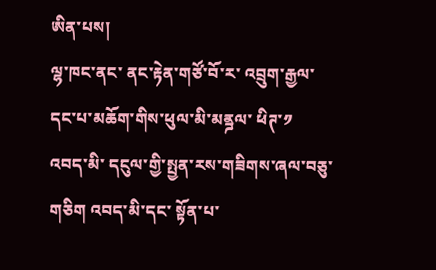ཨིན་པས།
ལྷ་ཁང་ནང་ ནང་རྟེན་གཙོ་བོ་ར་ འབྲུག་རྒྱལ་དང་པ་མཆོག་གིས་ཕུལ་མི་མནྜལ་ ཕིཊ་༡ འབད་མི་ དངུལ་གྱི་སྤྱན་རས་གཟིགས་ཞལ་བཅུ་གཅིག འབད་མི་དང་ སྟོན་པ་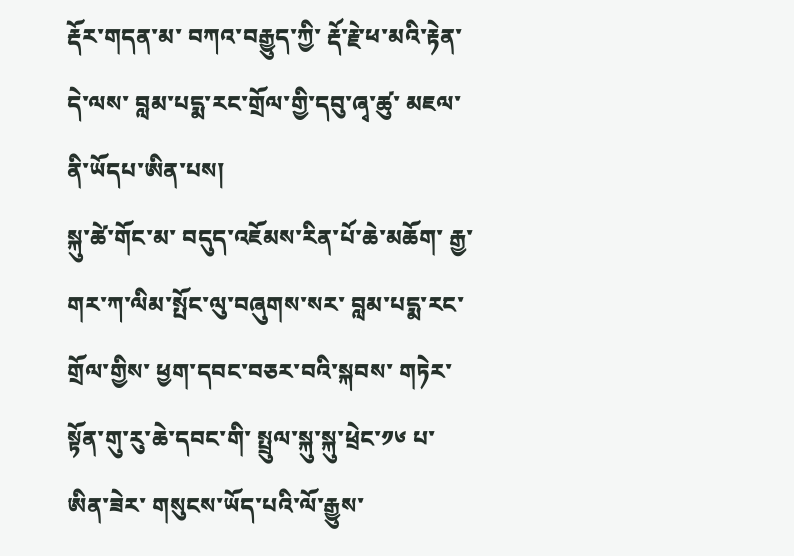རྡོར་གདན་མ་ བཀའ་བརྒྱུད་ཀྱི་ རྡོ་རྗེ་ཕ་མའི་རྟེན་ དེ་ལས་ བླམ་པདྨ་རང་གྲོལ་གྱི་དབུ་ཞྭ་ཚུ་ མཇལ་ནི་ཡོདཔ་ཨིན་པས།
སྐུ་ཚེ་གོང་མ་ བདུད་འཇོམས་རིན་པོ་ཆེ་མཆོག་ རྒྱ་གར་ཀ་ལིམ་སྤོང་ལུ་བཞུགས་སར་ བླམ་པདྨ་རང་གྲོལ་གྱིས་ ཕྱག་དབང་བཅར་བའི་སྐབས་ གཏེར་སྟོན་གུ་རུ་ཆེ་དབང་གི་ སྤྲུལ་སྐུ་སྐུ་ཕྲེང་༡༦ པ་ཨིན་ཟེར་ གསུངས་ཡོད་པའི་ལོ་རྒྱུས་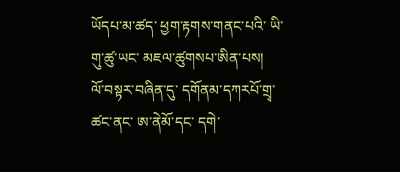ཡོདཔ་མ་ཚད་ ཕྱག་རྟགས་གནང་པའི་ ཡི་གུ་ཚུ་ཡང་ མཇལ་ཚུགསཔ་ཨིན་པས།
ལོ་བསྟར་བཞིན་དུ་ དགོནམ་དཀརཔོ་གྲྭ་ཚང་ནང་ ཨ་ནེམོ་དང་ དགེ་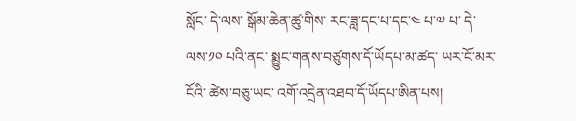སློང་ དེ་ལས་ སྒོམ་ཆེན་ཚུ་གིས་ རང་ཟླ་དང་པ་དང་༤ པ་༧ པ་ དེ་ལས་༡༠ པའི་ནང་ སྨྱུང་གནས་བཙུགས་དོ་ཡོདཔ་མ་ཚད་ ཡར་ངོ་མར་ངོའི་ ཚེས་བཅུ་ཡང་ འགོ་འདྲེན་འཐབ་དོ་ཡོདཔ་ཨིན་པས།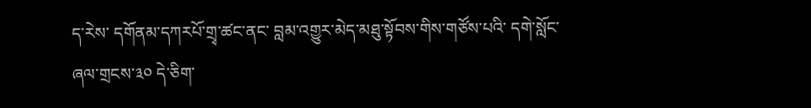ད་རེས་ དགོནམ་དཀརཔོ་གྲྭ་ཚང་ནང་ བླམ་འགྱུར་མེད་མཐུ་སྟོབས་གིས་གཙོས་པའི་ དགེ་སློང་ཞལ་གྲངས་༣༠ དེ་ཅིག་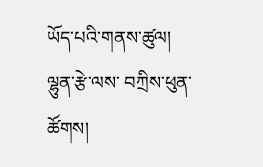ཡོད་པའི་གནས་ཚུལ།
ལྷུན་རྩེ་ལས་ བཀྲིས་ཕུན་ཚོགས།